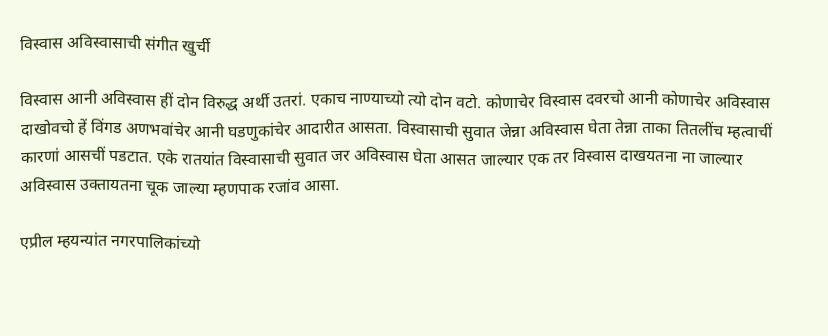विस्वास अविस्वासाची संगीत खुर्ची

विस्वास आनी अविस्वास हीं दोन विरुद्ध अर्थी उतरां. एकाच नाण्याच्यो त्यो दोन वटो. कोणाचेर विस्वास दवरचो आनी कोणाचेर अविस्वास दाखोवचो हें विंगड अणभवांचेर आनी घडणुकांचेर आदारीत आसता. विस्वासाची सुवात जेन्ना अविस्वास घेता तेन्ना ताका तितलींच म्हत्वाचीं कारणां आसचीं पडटात. एके रातयांत विस्वासाची सुवात जर अविस्वास घेता आसत जाल्यार एक तर विस्वास दाखयतना ना जाल्यार अविस्वास उक्तायतना चूक जाल्या म्हणपाक रजांव आसा.

एप्रील म्हयन्यांत नगरपालिकांच्यो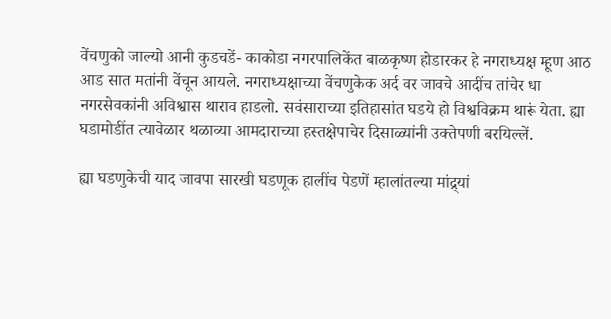वेंचणुको जाल्यो आनी कुडचडें- काकोडा नगरपालिकेंत बाळकृष्ण होडारकर हे नगराध्यक्ष म्हूण आठ आड सात मतांनी वेंचून आयले. नगराध्यक्षाच्या वेंचणुकेक अर्द वर जावचे आदींच तांचेर धा नगरसेवकांनी अविश्वास थाराव हाडलो. सवंसाराच्या इतिहासांत घडये हो विश्वविक्रम थारूं येता. ह्या घडामोडींत त्यावेळार थळाव्या आमदाराच्या हस्तक्षेपाचेर दिसाळ्यांनी उक्तेपणी बरयिल्लें.

ह्या घडणुकेची याद जावपा सारखी घडणूक हालींच पेडणें म्हालांतल्या मांद्र्यां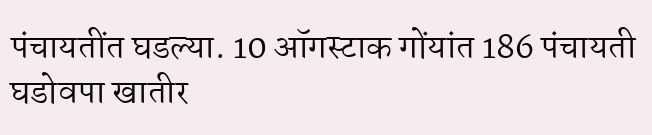पंचायतींत घडल्या. 10 ऑगस्टाक गोंयांत 186 पंचायती घडोवपा खातीर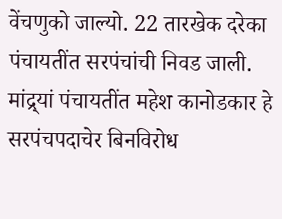वेंचणुको जाल्यो. 22 तारखेक दरेका पंचायतींत सरपंचांची निवड जाली. मांद्र्यां पंचायतींत महेश कानोडकार हे सरपंचपदाचेर बिनविरोध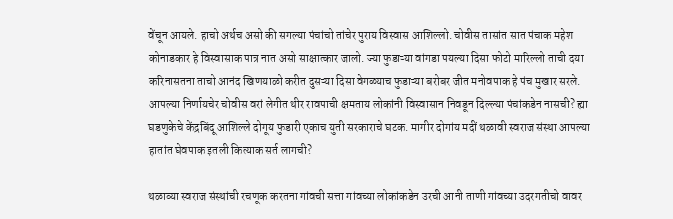वेंचून आयले. हाचो अर्थच असो की सगल्या पंचांचो तांचेर पुराय विस्वास आशिल्लो. चोवीस तासांत सात पंचाक महेश कोनाडकार हे विस्वासाक पात्र नात असो साक्षात्कार जालो. ज्या फुडाऱ्या वांगडा पयल्या दिसा फोटो मारिल्लो ताची दया करिनासतना ताचो आनंद खिणयाळो करीत दुसऱ्या दिसा वेगळ्याच फुडाऱ्या बरोबर जीत मनोवपाक हे पंच मुखार सरले. आपल्या निर्णायचेर चोवीस वरां लेगीत थीर रावपाची क्षमताय लोकांनी विस्वासान निवडून दिल्ल्या पंचांकडेन नासची? ह्या घडणुकेचे केंद्रबिंदू आशिल्ले दोगूय फुडारी एकाच युती सरकाराचे घटक. मागीर दोगांय मदीं थळावी स्वराज संस्था आपल्या हातांत घेवपाक इतली कित्याक सर्त लागची?

थळाव्या स्वराज संस्थांची रचणूक करतना गांवची सत्ता गांवच्या लोकांकडेन उरची आनी ताणी गांवच्या उदरगतीचो वावर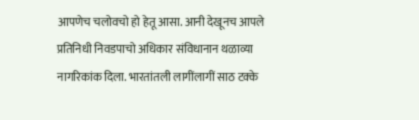आपणेच चलोवचो हो हेतू आसा. आनी देखूनच आपले प्रतिनिधी निवडपाचो अधिकार संविधानान थळाव्या नागरिकांक दिला. भारतांतली लागींलागीं साठ टक्के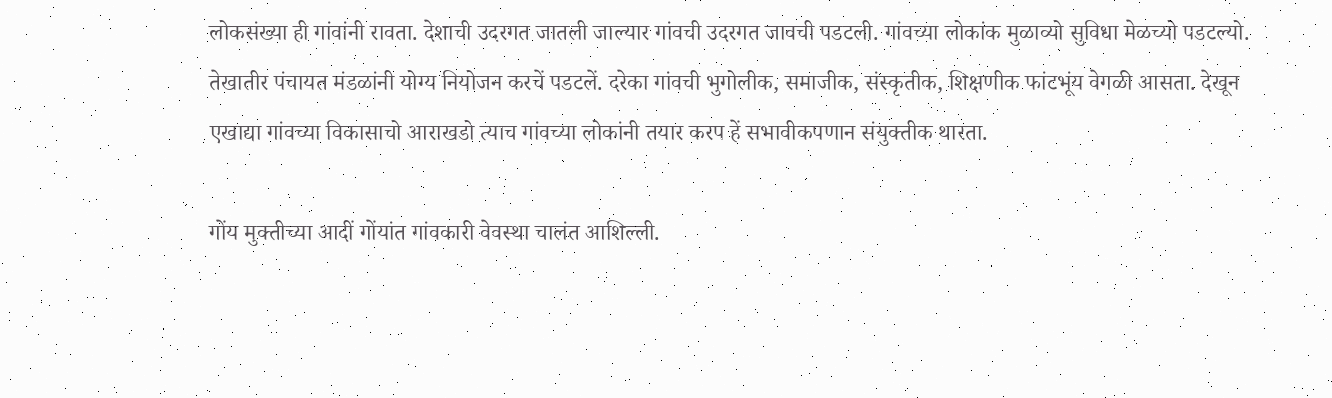लोकसंख्या ही गांवांनी रावता. देशाची उदरगत जातली जाल्यार गांवची उदरगत जावची पडटली. गांवच्या लोकांक मुळाव्यो सुविधा मेळच्यो पडटल्यो. तेखातीर पंचायत मंडळांनी योग्य नियोजन करचें पडटलें. दरेका गांवची भुगोलीक, समाजीक, संस्कृतीक, शिक्षणीक फांटभूंय वेगळी आसता. देखून एखाद्या गांवच्या विकासाचो आराखडो त्याच गांवच्या लोकांनी तयार करप हें सभावीकपणान संयुक्तीक थारता.

गोंय मुक्तीच्या आदीं गोंयांत गांवकारी वेवस्था चालंत आशिल्ली.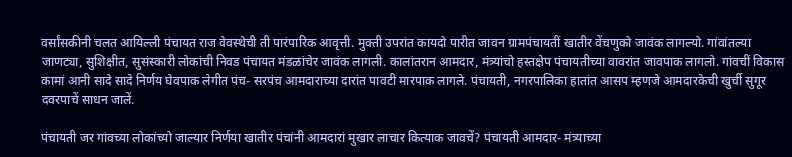वर्सांसकीनी चलत आयिल्ली पंचायत राज वेवस्थेची ती पारंपारिक आवृत्ती. मुक्ती उपरांत कायदो पारीत जावन ग्रामपंचायतीं खातीर वेंचणुको जावंक लागल्यो. गांवांतल्या जाणट्या, सुशिक्षीत, सुसंस्कारी लोकांची निवड पंचायत मंडळांचेर जावंक लागली. कालांतरान आमदार, मंत्र्यांचो हस्तक्षेप पंचायतीच्या वावरांत जावपाक लागलो. गांवचीं विकास कामां आनी सादे सादे निर्णय घेवपाक लेगीत पंच- सरपंच आमदाराच्या दारांत पावटी मारपाक लागले. पंचायती, नगरपालिका हातांत आसप म्हणजे आमदारकेची खुर्ची सुगूर दवरपाचें साधन जालें.

पंचायती जर गांवच्या लोकांच्यो जाल्यार निर्णया खातीर पंचांनी आमदारां मुखार लाचार कित्याक जावचें? पंचायती आमदार- मंत्र्याच्या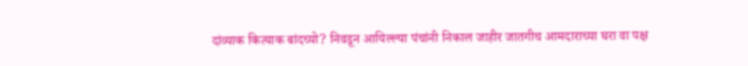दांव्याक कित्याक बांदच्यो? निवडून आयिल्ल्या पंचांनी निकाल जाहीर जातगीच आमदाराच्या घरा वा पक्ष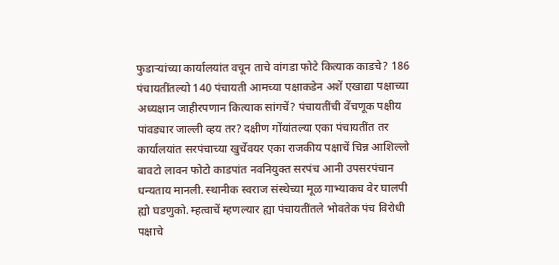फुडाऱ्यांच्या कार्यालयांत वचून ताचे वांगडा फोटे कित्याक काडचे? 186 पंचायतींतल्यो 140 पंचायती आमच्या पक्षाकडेन अशें एखाद्या पक्षाच्या अध्यक्षान जाहीरपणान कित्याक सांगचें? पंचायतींची वेंचणूक पक्षीय पांवड्यार जाल्ली व्हय तर? दक्षीण गोंयांतल्या एका पंचायतींत तर कार्यालयांत सरपंचाच्या खुर्चेवयर एका राजकीय पक्षाचें चिन्न आशिल्लो बावटो लावन फोटो काडपांत नवनियुक्त सरपंच आनी उपसरपंचान धन्यताय मानली. स्थानीक स्वराज संस्थेच्या मूळ गाभ्याकच वेर घालपी ह्यो घडणुको. म्हत्वाचें म्हणल्यार ह्या पंचायतींतले भोवतेक पंच विरोधी पक्षाचे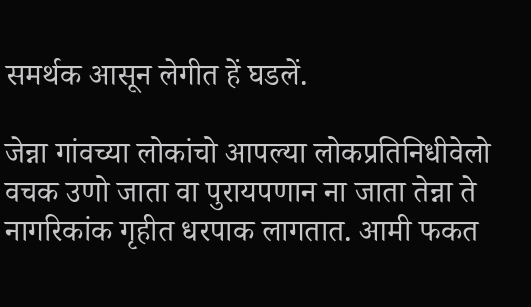समर्थक आसून लेगीत हें घडलें.

जेन्ना गांवच्या लोकांचो आपल्या लोकप्रतिनिधीवेलो वचक उणो जाता वा पुरायपणान ना जाता तेन्ना ते नागरिकांक गृहीत धरपाक लागतात. आमी फकत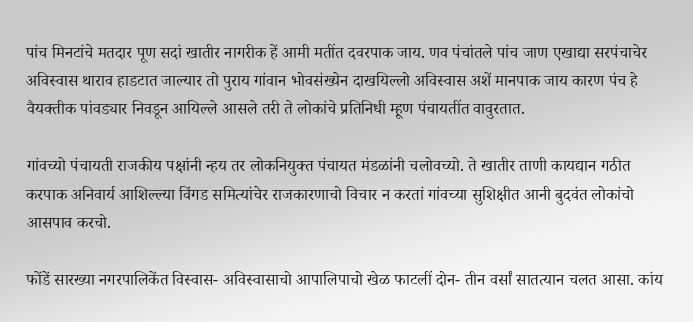पांच मिनटांचे मतदार पूण सदां खातीर नागरीक हें आमी मतींत दवरपाक जाय. णव पंचांतले पांच जाण एखाद्या सरपंचाचेर अविस्वास थाराव हाडटात जाल्यार तो पुराय गांवान भोवसंख्येन दाखयिल्लो अविस्वास अशें मानपाक जाय कारण पंच हे वैयक्तीक पांवड्यार निवडून आयिल्ले आसले तरी ते लोकांचे प्रतिनिधी म्हूण पंचायतींत वावुरतात.

गांवच्यो पंचायती राजकीय पक्षांनी न्हय तर लोकनियुक्त पंचायत मंडळांनी चलोवच्यो. ते खातीर ताणी कायद्यान गठीत करपाक अनिवार्य आशिल्ल्या विंगड समित्यांचेर राजकारणाचो विचार न करतां गांवच्या सुशिक्षीत आनी बुदवंत लोकांचो आसपाव करचो.

फोंडें सारख्या नगरपालिकेंत विस्वास- अविस्वासाचो आपालिपाचो खेळ फाटलीं दोन- तीन वर्सां सातत्यान चलत आसा. कांय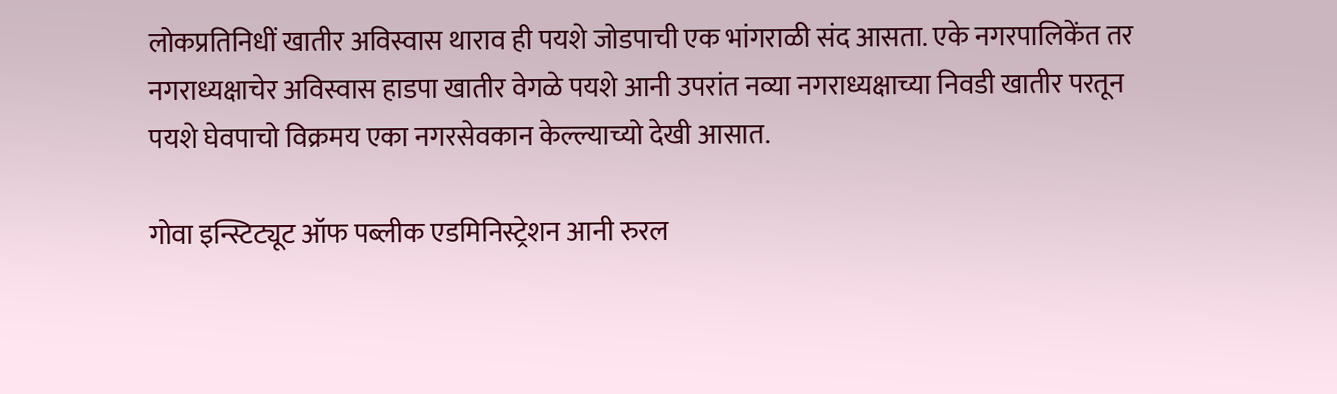लोकप्रतिनिधीं खातीर अविस्वास थाराव ही पयशे जोडपाची एक भांगराळी संद आसता. एके नगरपालिकेंत तर नगराध्यक्षाचेर अविस्वास हाडपा खातीर वेगळे पयशे आनी उपरांत नव्या नगराध्यक्षाच्या निवडी खातीर परतून पयशे घेवपाचो विक्रमय एका नगरसेवकान केल्ल्याच्यो देखी आसात.

गोवा इन्स्टिट्यूट ऑफ पब्लीक एडमिनिस्ट्रेशन आनी रुरल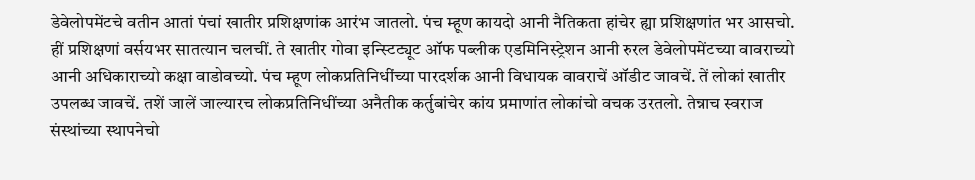डेवेलोपमेंटचे वतीन आतां पंचां खातीर प्रशिक्षणांक आरंभ जातलो. पंच म्हूण कायदो आनी नैतिकता हांचेर ह्या प्रशिक्षणांत भर आसचो. हीं प्रशिक्षणां वर्सयभर सातत्यान चलचीं. ते खातीर गोवा इन्स्टिट्यूट ऑफ पब्लीक एडमिनिस्ट्रेशन आनी रुरल डेवेलोपमेंटच्या वावराच्यो आनी अधिकाराच्यो कक्षा वाडोवच्यो. पंच म्हूण लोकप्रतिनिधींच्या पारदर्शक आनी विधायक वावराचें ऑडीट जावचें. तें लोकां खातीर उपलब्ध जावचें. तशें जालें जाल्यारच लोकप्रतिनिधींच्या अनैतीक कर्तुबांचेर कांय प्रमाणांत लोकांचो वचक उरतलो. तेन्नाच स्वराज संस्थांच्या स्थापनेचो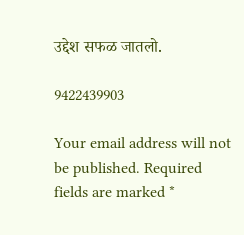उद्देश सफळ जातलो.

9422439903

Your email address will not be published. Required fields are marked *